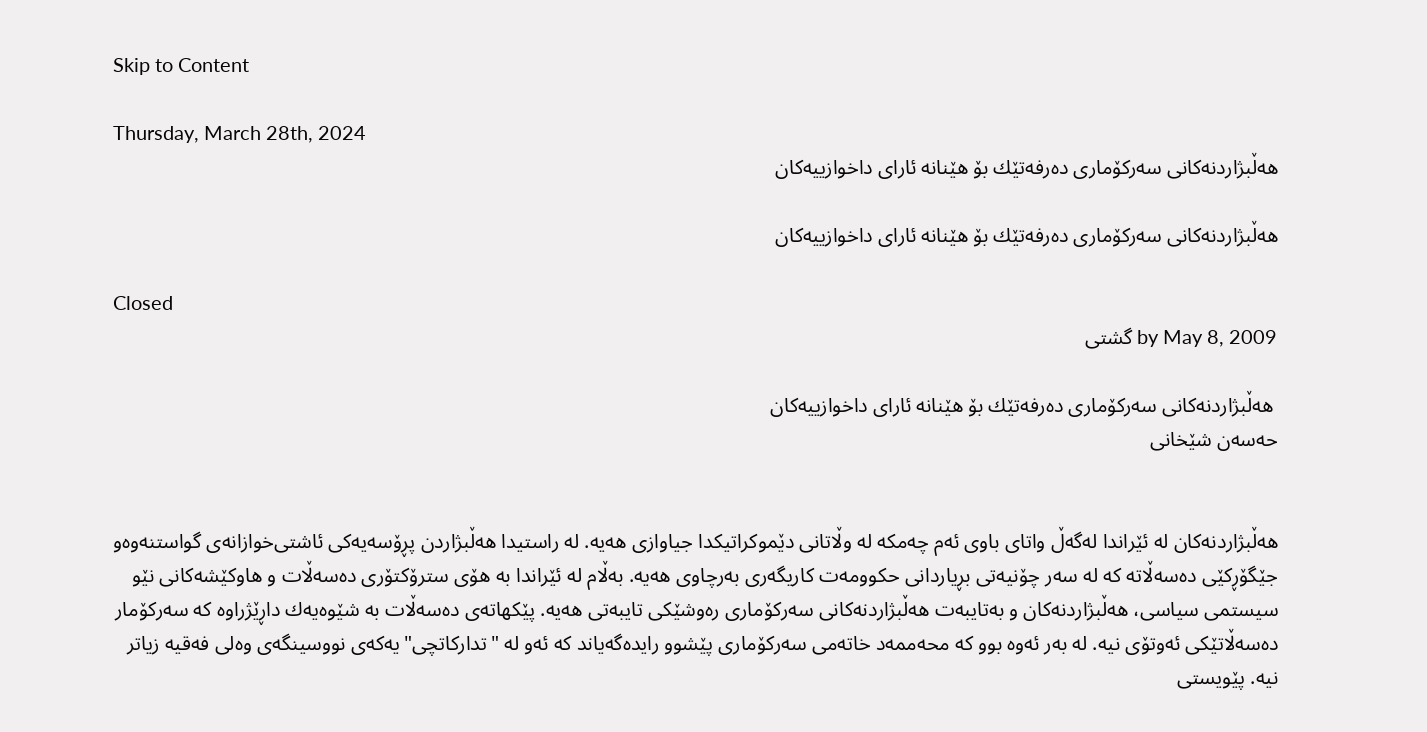Skip to Content

Thursday, March 28th, 2024
هه‌ڵبژاردنه‌كانی‌ سه‌ركۆماری‌ ده‌رفه‌تێك بۆ هێنانه‌ ئارای‌ داخوازییه‌كان

هه‌ڵبژاردنه‌كانی‌ سه‌ركۆماری‌ ده‌رفه‌تێك بۆ هێنانه‌ ئارای‌ داخوازییه‌كان

Closed
by May 8, 2009 گشتی

 هه‌ڵبژاردنه‌كانی‌ سه‌ركۆماری‌ ده‌رفه‌تێك بۆ هێنانه‌ ئارای‌ داخوازییه‌كان
حه‌سه‌ن شێخانی


هه‌ڵبژاردنه‌كان له‌ ئێراندا له‌گه‌ڵ واتای‌ باوی‌ ئه‌م چه‌مكه‌ له‌ وڵاتانی‌ دێموكراتیكدا جیاوازی‌ هه‌یه‌. له‌ راستیدا هه‌ڵبژاردن پڕۆسه‌یه‌كی‌ ئاشتی‌خوازانه‌ی‌ گواستنه‌وه‌و جێگۆڕكێی‌ ده‌سه‌ڵاته‌ كه‌ له‌ سه‌ر چۆنیه‌تی‌ بڕیاردانی‌ حكوومه‌ت كاریگه‌ری‌ به‌رچاوی‌ هه‌یه‌. به‌ڵام له‌ ئێراندا به‌ هۆی‌ سترۆكتۆری‌ ده‌سه‌ڵات و هاوكێشه‌كانی‌ نێو سیستمی‌ سیاسی‌، هه‌ڵبژاردنه‌كان و به‌تایبه‌ت هه‌ڵبژاردنه‌كانی‌ سه‌ركۆماری‌ ره‌وشێكی‌ تایبه‌تی‌ هه‌یه‌. پێكهاته‌ی‌ ده‌سه‌ڵات به‌ شێوه‌یه‌ك داڕێژراوه‌ كه‌ سه‌ركۆمار ده‌سه‌ڵاتێكی‌ ئه‌وتۆی‌ نیه‌. له‌ به‌ر ئه‌وه‌ بوو كه‌ محه‌ممه‌د خاته‌می‌ سه‌ركۆماری‌ پێشوو رایده‌گه‌یاند كه‌ ئه‌و له‌ "تداركاتچی‌"یه‌كه‌ی‌ نووسینگه‌ی‌ وه‌لی‌ فه‌قیه زیاتر نیه‌. پێویستی‌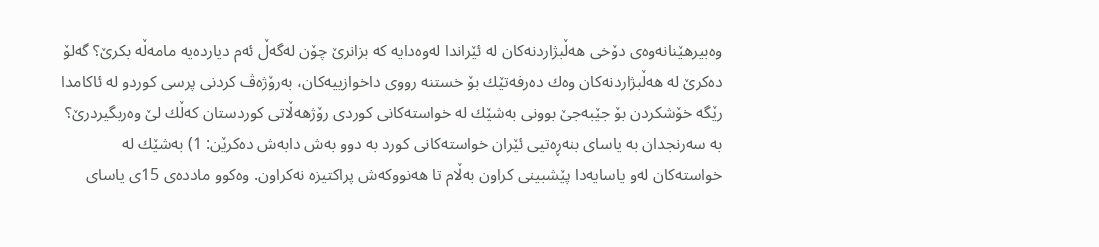وه‌بیرهێنانه‌وه‌ی‌ دۆخی‌ هه‌ڵبژاردنه‌كان له‌ ئێراندا له‌وه‌دایه‌ كه‌ بزانرێ‌ چۆن له‌گه‌ڵ ئه‌م دیارده‌یه‌ مامه‌ڵه‌ بكرێ‌؟ گه‌لۆ ده‌كرێ‌ له‌ هه‌ڵبژاردنه‌كان وه‌ك ده‌رفه‌تێك بۆ خستنه‌ رووی‌ داخوازییه‌كان، به‌رۆژه‌ڤ كردنی‌ پرسی‌ كوردو له‌ ئاكامدا رێگه‌ خۆشكردن بۆ جێبه‌جێ‌ بوونی‌ به‌شێك له‌ خواسته‌كانی‌ كوردی‌ رۆژهه‌ڵاتی‌ كوردستان كه‌ڵك لێ‌ وه‌ربگیردرێ‌؟
به‌ سه‌رنجدان به‌ یاسای‌ بنه‌ڕه‌تیی‌ ئێران خواسته‌كانی‌ كورد به‌ دوو به‌ش دابه‌ش ده‌كرێن: 1) به‌شێك له‌ خواسته‌كان له‌و یاسایه‌دا پێشبینی‌ كراون به‌ڵام تا هه‌نووكه‌ش پراكتیزه‌ نه‌كراون. وه‌كوو مادده‌ی‌ 15ی‌ یاسای‌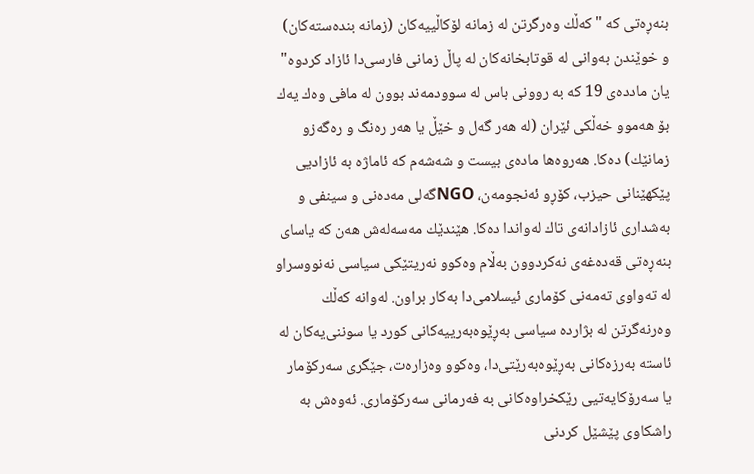بنه‌ڕه‌تی‌ كه‌ "كه‌ڵك وه‌رگرتن له‌ زمانه‌ لۆكاڵییه‌كان (زمانه‌ بنده‌سته‌كان) و خوێندن به‌وانی‌ له‌ قوتابخانه‌كان له‌ پاڵ زمانی‌ فارسی‌دا ئازاد كردوه‌" یان مادده‌ی‌ 19 كه‌ به‌ روونی‌ باس له‌ سوودمه‌ند بوون له‌ مافی‌ وه‌ك یه‌ك بۆ هه‌موو خه‌ڵكی‌ ئێران (له‌ هه‌ر گه‌ل و خێڵ یا هه‌ر ره‌نگ و ره‌گه‌زو زمانێك) ده‌كا. هه‌روه‌ها ماده‌ی‌ بیست و شه‌شه‌م كه‌ ئاماژه‌ به‌ ئازادیی‌ پێكهێنانی‌ حیزب، كۆڕو ئه‌نجومه‌ن، NGOگه‌لی‌ مه‌ده‌نی‌ و سینفی‌ و به‌شداری‌ ئازادانه‌ی‌ تاك له‌واندا ده‌كا. هێندێك مه‌سه‌له‌ش هه‌ن كه‌ یاسای‌ بنه‌ڕه‌تی‌ قه‌ده‌غه‌ی‌ نه‌كردوون به‌ڵام وه‌كوو نه‌ریتێكی‌ سیاسی‌ نه‌نووسراو له‌ ته‌واوی‌ ته‌مه‌نی‌ كۆماری‌ ئیسلامی‌دا به‌كار براون. له‌وانه‌ كه‌ڵك وه‌رنه‌گرتن له‌ بژارده‌ سیاسی‌ به‌ڕێوه‌به‌رییه‌كانی‌ كورد یا سوننی‌یه‌كان له‌ ئاسته‌ به‌رزه‌كانی‌ به‌ڕێوه‌به‌رێتی‌دا، وه‌كوو وه‌زاره‌ت، جێگری‌ سه‌ركۆمار یا سه‌رۆكایه‌تیی‌ رێكخراوه‌كانی‌ به‌ فه‌رمانی‌ سه‌ركۆماری‌. ئه‌وه‌ش به‌ راشكاوی‌ پێشێل كردنی‌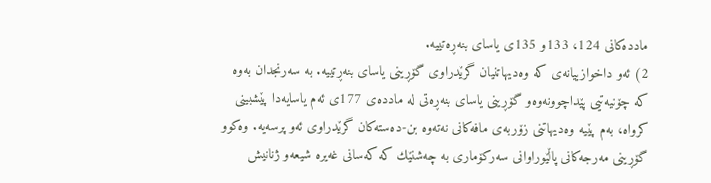مادده‌كانی‌ 124، 133و 135ی‌ یاسای‌ بنه‌ڕه‌تییه‌.
2) ئه‌و داخوازییانه‌ی‌ كه‌ وه‌دیهاتنیان گرێدراوی‌ گۆڕینی‌ یاسای‌ بنه‌ڕتییه‌. به‌ سه‌رنجدان به‌وه‌ كه‌ چۆنیه‌تیی‌ پێداچوونه‌وه‌و گۆڕینی‌ یاسای‌ بنه‌ڕه‌تی‌ له‌ مادده‌ی‌ 177ی‌ ئه‌م یاسایه‌دا پێشبینی‌ كرواه‌، به‌م پێیه‌ وه‌دیهاتنی‌ زۆربه‌ی‌ مافه‌كانی‌ نه‌ته‌وه‌ بن-ده‌سته‌كان گرێدراوی‌ ئه‌و پرسه‌یه‌. وه‌كوو گۆڕینی‌ مه‌رجه‌كانی‌ پاڵێوراوانی‌ سه‌ركۆماری‌ به‌ چه‌شنێك كه‌ كه‌سانی‌ غه‌یره‌ شیعه‌و ژنانیش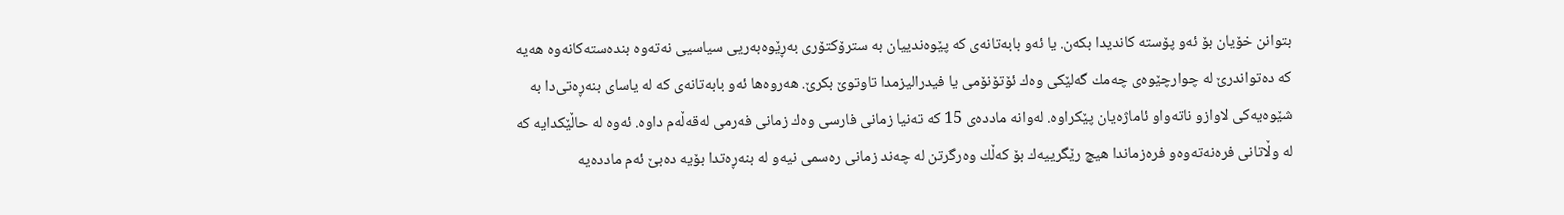بتوانن خۆیان بۆ ئه‌و پۆسته‌ كاندیدا بكه‌ن. یا ئه‌و بابه‌تانه‌ی‌ كه‌ پێوه‌ندییان به‌ سترۆكتۆری‌ به‌ڕێوه‌به‌ریی‌ سیاسیی‌ نه‌ته‌وه‌ بنده‌سته‌كانه‌وه‌ هه‌یه‌ كه‌ ده‌تواندرێ‌ له‌ چوارچێوه‌ی‌ چه‌مك گه‌لێكی‌ وه‌ك ئۆتۆنۆمی‌ یا فیدرالیزمدا تاوتوێ‌ بكرێ‌. هه‌روه‌ها ئه‌و بابه‌تانه‌ی‌ كه‌ له‌ یاسای‌ بنه‌ڕه‌تی‌دا به‌ شێوه‌یه‌كی‌ لاوازو ناته‌واو ئاماژه‌یان پێكراوه‌. له‌وانه‌ مادده‌ی‌ 15 كه‌ ته‌نیا زمانی‌ فارسی‌ وه‌ك زمانی‌ فه‌رمی‌ له‌قه‌ڵه‌م داوه‌. ئه‌وه‌ له‌ حاڵێكدایه‌ كه‌ له‌ وڵاتانی‌ فره‌نه‌ته‌وه‌و فره‌زماندا هیچ رێگرییه‌ك بۆ كه‌ڵك وه‌رگرتن له‌ چه‌ند زمانی‌ ره‌سمی‌ نیه‌و له‌ بنه‌ڕه‌تدا بۆیه‌ ده‌بێ‌ ئه‌م مادده‌یه‌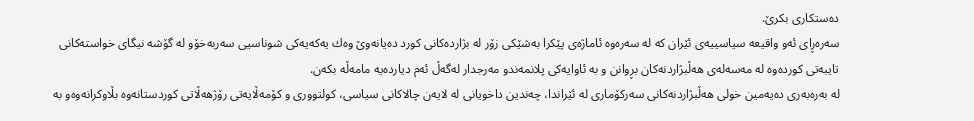ده‌ستكاری‌ بكرێ‌.
سه‌ره‌ڕای‌ ئه‌و واقیعه‌ سیاسییه‌ی‌ ئێران كه‌ له‌ سه‌ره‌وه‌ ئاماژه‌ی‌ پێكرا به‌شێكی‌ زۆر له‌ بژارده‌كانی‌ كورد ده‌یانه‌وێ‌ وه‌ك یه‌كه‌یه‌كی‌ شوناسیی‌ سه‌ربه‌خۆو له‌ گۆشه‌ نیگای‌ خواسته‌كانی‌ تایبه‌تی‌ كورده‌وه‌ له‌ مه‌سه‌له‌ی‌ هه‌ڵبژاردنه‌كان بڕوانن و به‌ ئاوایه‌كی‌ پلانمه‌ندو مه‌رجدار له‌گه‌ڵ ئه‌م دیارده‌یه‌ مامه‌ڵه‌ بكه‌ن.
له‌ به‌ره‌به‌ری‌ ده‌یه‌مین خولی‌ هه‌ڵبژاردنه‌كانی‌ سه‌ركۆماری‌ له‌ ئێراندا، چه‌ندین داخویانی‌ له‌ لایه‌ن چالاكانی‌ سیاسی‌، كولتووری‌ و كۆمه‌ڵایه‌تی‌ رۆژهه‌ڵاتی‌ كوردستانه‌وه‌ بڵاوكرانه‌وه‌و به‌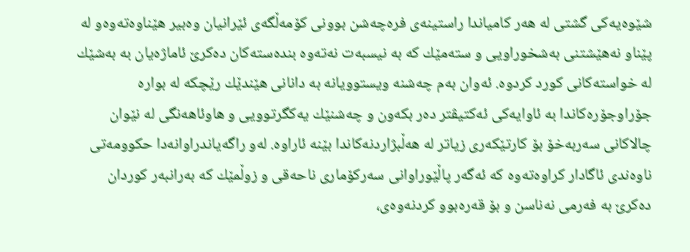شێوه‌یه‌كی‌ گشتی‌ له‌ هه‌ر كامیاندا راستینه‌ی‌ فره‌چه‌شن بوونی‌ كۆمه‌ڵگه‌ی‌ ئێرانیان وه‌بیر هێناوه‌ته‌وه‌و له‌ پێناو نه‌هێشتنی‌ به‌شخوراویی‌ و سته‌مێك كه‌ به‌ نیسبه‌ت نه‌ته‌وه‌ بنده‌سته‌كان ده‌كرێ‌ ئاماژه‌یان به‌ به‌شێك له‌ خواسته‌كانی‌ كورد كردوه‌. ئه‌وان به‌م چه‌شنه‌ ویستوویانه‌ به‌ دانانی‌ هێندێك رێچكه‌ له‌ بواره‌ جۆراوجۆره‌كاندا به‌ ئاوایه‌كی‌ ئه‌كتیڤتر ده‌ر بكه‌ون و چه‌شنێك یه‌كگرتوویی‌ و هاوئاهه‌نگی‌ له‌ نێوان چالاكانی‌ سه‌ربه‌خۆ بۆ كارتێكه‌ری‌ زیاتر له‌ هه‌ڵبژاردنه‌كاندا بێنه‌ ئاراوه‌. له‌و راگه‌یاندراوانه‌دا حكوومه‌تی‌ ناوه‌ندی‌ ئاگادار كراوه‌ته‌وه‌ كه‌ ئه‌گه‌ر پاڵێوراوانی‌ سه‌ركۆماری‌ ناحه‌قی‌ و زوڵمێك كه‌ به‌رانبه‌ر كوردان ده‌كرێ‌ به‌ فه‌رمی‌ نه‌ناسن و بۆ قه‌ره‌بوو كردنه‌وه‌ی‌،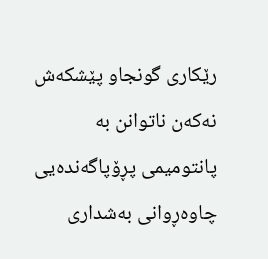رێكاری‌ گونجاو پێشكه‌ش نه‌كه‌ن ناتوانن به‌ پانتومیمی‌ پڕۆپاگه‌نده‌یی‌ چاوه‌ڕوانی‌ به‌شداری‌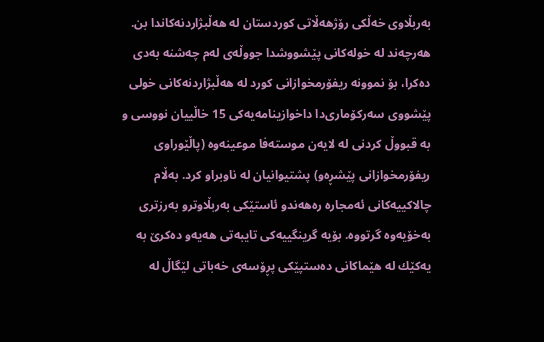به‌ربڵاوی‌ خه‌ڵكی‌ رۆژهه‌ڵاتی‌ كوردستان له‌ هه‌ڵبژاردنه‌كاندا بن.
هه‌رچه‌ند له‌ خوله‌كانی‌ پێشووشدا جووڵه‌ی‌ له‌م چه‌شنه‌ به‌دی‌ ده‌كرا، بۆ نموونه‌ ریفۆرمخوازانی‌ كورد له‌ هه‌ڵبژاردنه‌كانی‌ خولی‌ پێشووی‌ سه‌ركۆماری‌دا داخوازینامه‌یه‌كی‌ 15 خاڵییان نووسی‌ و به‌ قبووڵ كردنی‌ له‌ لایه‌ن موسته‌فا موعینه‌وه‌ (پاڵێوراوی‌ ریفۆرمخوازانی‌ پێشڕه‌و) پشتیوانیان له‌ ناوبراو كرد. به‌ڵام چالاكییه‌كانی‌ ئه‌مجاره‌ ره‌هه‌ندو ئاستێكی‌ به‌ربڵاوترو به‌رزتری‌ به‌خۆیه‌وه‌ گرتووه‌. بۆیه‌ گرینگییه‌كی‌ تایبه‌تی‌ هه‌یه‌و ده‌كرێ‌ به‌ یه‌كێك له‌ هێماكانی‌ ده‌ستپێكی‌ پڕۆسه‌ی‌ خه‌باتی‌ لێگاڵ له‌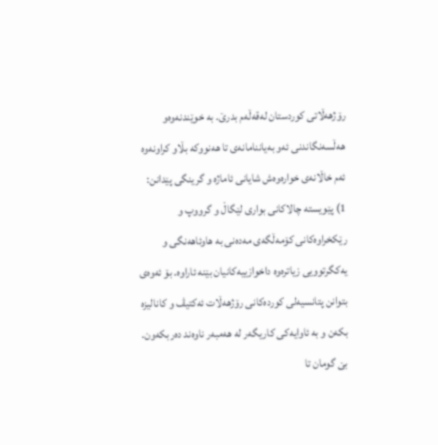رۆژهه‌ڵاتی‌ كوردستان له‌قه‌ڵه‌م بدرێ‌. به‌ خوێندنه‌وه‌و هه‌ڵسه‌نگاندنی‌ ئه‌و به‌یاننامانه‌ی‌ تا هه‌نووكه‌ بڵاو كراونه‌وه‌ ئه‌م خاڵانه‌ی‌ خواره‌وه‌ش شایانی‌ ئاماژه‌ و گرینگی‌ پێدانن:
1) پێویسته‌ چالاكانی‌ بواری‌ لێگاڵ و گرووپ و رێكخراوه‌كانی‌ كۆمه‌ڵگه‌ی‌ مه‌ده‌نی‌ به‌ هاوئاهه‌نگی‌ و یه‌كگرتوویی‌ زیاتره‌وه‌ داخوازییه‌كانیان بێنه‌ ئاراوه‌. بۆ ئه‌وه‌ی‌ بتوانن پتانسیه‌لی‌ كورده‌كانی‌ رۆژهه‌ڵات ئه‌كتیڤ و كانالیزه‌ بكه‌ن و به‌ ئاوایه‌كی‌ كاریگه‌ر له‌ هه‌مبه‌ر ناوه‌ند ده‌ربكه‌ون. بێ‌ گومان تا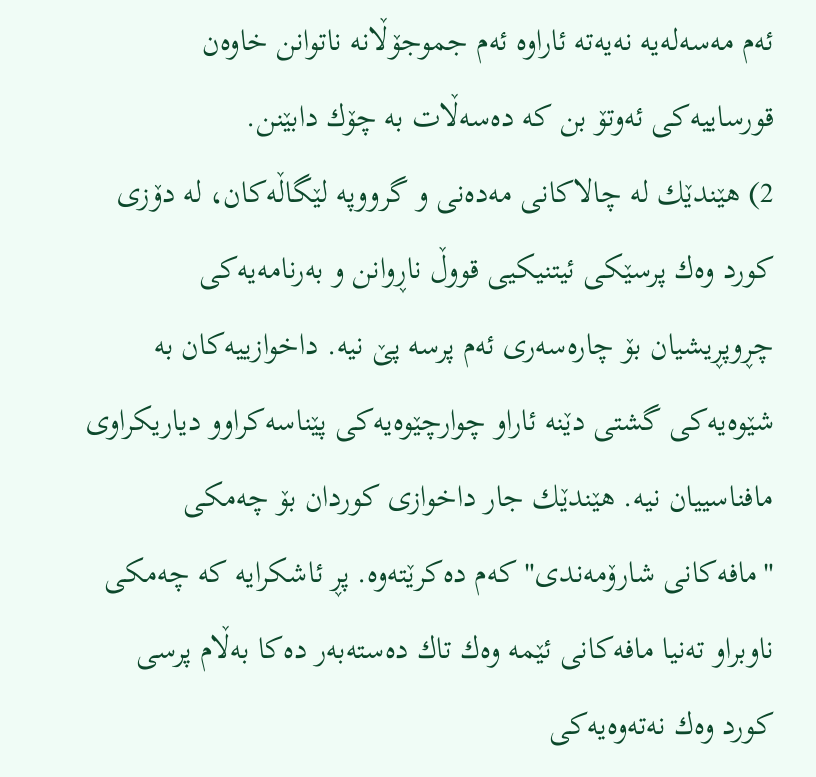ئه‌م مه‌سه‌له‌یه‌ نه‌یه‌ته‌ ئاراوه‌ ئه‌م جموجۆڵانه‌ ناتوانن خاوه‌ن قورساییه‌كی‌ ئه‌وتۆ بن كه‌ ده‌سه‌ڵات به‌ چۆك دابێنن.
2) هێندێك له‌ چالاكانی‌ مه‌ده‌نی‌ و گرووپه‌ لێگاڵه‌كان، له‌ دۆزی‌ كورد وه‌ك پرسێكی‌ ئیتنیكیی‌ قووڵ ناڕوانن و به‌رنامه‌یه‌كی‌ چڕوپڕیشیان بۆ چاره‌سه‌ری‌ ئه‌م پرسه‌ پێ‌ نیه‌. داخوازییه‌كان به‌ شێوه‌یه‌كی‌ گشتی‌ دێنه‌ ئاراو چوارچێوه‌یه‌كی‌ پێناسه‌كراوو دیاریكراوی‌ مافناسییان نیه‌. هێندێك جار داخوازی‌ كوردان بۆ چه‌مكی‌ "مافه‌كانی‌ شارۆمه‌ندی‌" كه‌م ده‌كرێته‌وه‌. پڕ ئاشكرایه‌ كه‌ چه‌مكی‌ ناوبراو ته‌نیا مافه‌كانی‌ ئێمه‌ وه‌ك تاك ده‌سته‌به‌ر ده‌كا به‌ڵام پرسی‌ كورد وه‌ك نه‌ته‌وه‌یه‌كی‌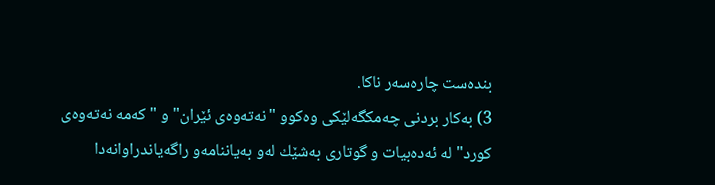بنده‌ست چاره‌سه‌ر ناكا.
3) به‌كار بردنی‌ چه‌مكگه‌لێكی‌ وه‌كوو "نه‌ته‌وه‌ی‌ ئێران" و "كه‌مه‌ نه‌ته‌وه‌ی‌ كورد" له‌ ئه‌ده‌بیات و گوتاری‌ به‌شێك له‌و به‌یاننامه‌و راگه‌یاندراوانه‌دا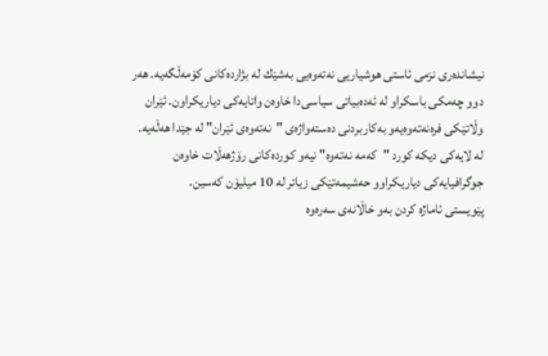نیشانده‌ری‌ نزمی‌ ئاستی‌ هوشیاریی‌ نه‌ته‌وه‌یی‌ به‌شێك له‌ بژارده‌كانی‌ كۆمه‌ڵگه‌یه‌. هه‌ر دوو چه‌مكی‌ باسكراو له‌ ئه‌ده‌بیاتی‌ سیاسی‌دا خاوه‌ن واتایه‌كی‌ دیاریكراون. ئێران وڵاتێكی‌ فره‌نه‌ته‌وه‌یه‌و به‌كاربردنی‌ ده‌سته‌واژه‌ی‌ "نه‌ته‌وه‌ی‌ ئێران" له‌ جێدا هه‌ڵه‌یه‌. له‌ لایه‌كی‌ دیكه‌ كورد "كه‌مه‌ نه‌ته‌وه‌" نیه‌و كورده‌كانی‌ رۆژهه‌ڵات خاوه‌ن جوگرافیایه‌كی‌ دیاریكراوو حه‌شیمه‌تێكی‌ زیاتر له‌ 10 میلیۆن كه‌سین.
پێویستی‌ ئاماژه‌ كردن به‌و خاڵانه‌ی‌ سه‌ره‌وه‌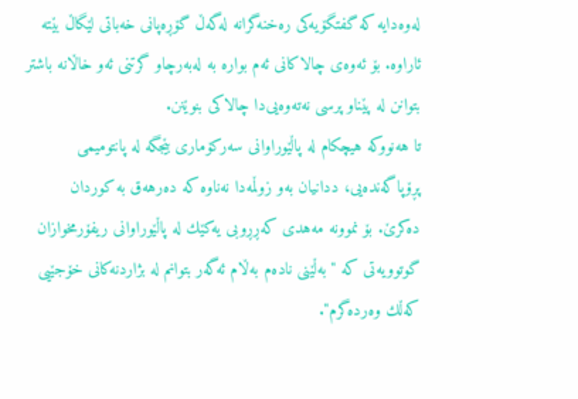له‌وه‌دایه‌ كه‌ گفتگۆیه‌كی‌ ره‌خنه‌گرانه‌ له‌گه‌ڵ گۆڕه‌پانی‌ خه‌باتی‌ لێگاڵ بێته‌ ئاراوه‌. بۆ ئه‌وه‌ی‌ چالاكانی‌ ئه‌م بواره‌ به‌ له‌به‌رچاو گرتنی‌ ئه‌و خاڵانه‌ باشتر بتوانن له‌ پێناو پرسی‌ نه‌ته‌وه‌یی‌دا چالاكی‌ بنوێنن.
تا هه‌نووكه‌ هیچكام له‌ پاڵێوراوانی‌ سه‌ركۆماری‌ بێجگه‌ له‌ پانتومیمی‌ پڕۆپاگه‌نده‌یی‌، ددانیان به‌و زوڵمه‌دا نه‌ناوه‌ كه‌ ده‌رهه‌ق به‌ كوردان ده‌كرێ‌. بۆ نموونه‌ مه‌هدی‌ كه‌ڕڕوبی‌ یه‌كێك له‌ پاڵێوراوانی‌ ریفۆرمخوازان گوتوویه‌تی‌ كه‌ "به‌ڵێنی‌ ناده‌م به‌ڵام ئه‌گه‌ر بتوانم له‌ بژاردنه‌كانی‌ خۆجێیی‌ كه‌ڵك وه‌رده‌گرم".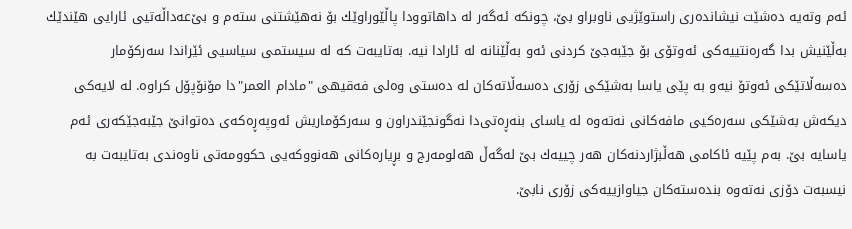ئه‌م وته‌یه‌ ده‌شێت نیشانده‌ری‌ راستوێژیی‌ ناوبراو بێ‌، چونكه‌ ئه‌گه‌ر له‌ داهاتوودا پاڵێوراوێك بۆ نه‌هێشتنی‌ سته‌م و بێ‌عه‌داڵه‌تیی‌ ئارایی‌ هێندێك به‌ڵێنیش بدا گه‌ره‌نتییه‌كی‌ ئه‌وتۆی‌ بۆ جێبه‌جێ‌ كردنی‌ ئه‌و به‌ڵێنانه‌ له‌ ئارادا نیه‌. به‌تایبه‌ت كه‌ له‌ سیستمی‌ سیاسیی‌ ئێراندا سه‌ركۆمار ده‌سه‌ڵاتێكی‌ ئه‌وتۆ نیه‌و به‌ پێی‌ یاسا به‌شێكی‌ زۆری‌ ده‌سه‌ڵاته‌كان له‌ ده‌ستی‌ وه‌لی‌ فه‌قیهی‌ "مادام العمر"دا مۆنۆپۆل كراوه‌. له‌ لایه‌كی‌ دیكه‌ش به‌شێكی‌ سه‌ره‌كیی‌ مافه‌كانی‌ نه‌ته‌وه‌ له‌ یاسای‌ بنه‌ڕه‌تی‌دا نه‌گونجێندراون و سه‌ركۆماریش ئه‌وپه‌ڕه‌كه‌ی‌ ده‌توانێ‌ جێبه‌جێكه‌ری‌ ئه‌م یاسایه‌ بێ‌. به‌م پێیه‌ ئاكامی‌ هه‌ڵبژاردنه‌كان هه‌ر چییه‌ك بێ‌ له‌گه‌ڵ هه‌لومه‌رج و بڕیاره‌كانی‌ هه‌نووكه‌یی‌ حكوومه‌تی‌ ناوه‌ندی‌ به‌تایبه‌ت به‌ نیسبه‌ت دۆزی‌ نه‌ته‌وه‌ بنده‌سته‌كان جیاوازییه‌كی‌ زۆری‌ نابێ‌.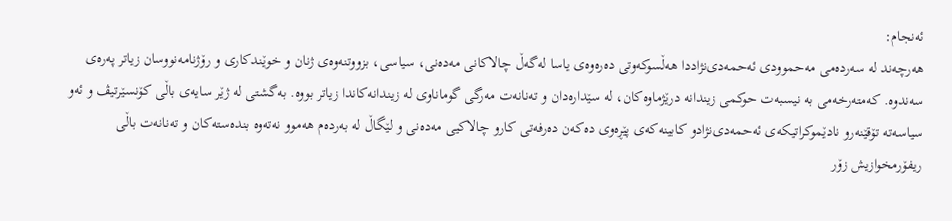ئه‌نجام:
هه‌رچه‌ند له‌ سه‌رده‌می‌ مه‌حموودی‌ ئه‌حمه‌دی‌نژاددا هه‌ڵسوكه‌وتی‌ ده‌ره‌وه‌ی‌ یاسا له‌گه‌ڵ چالاكانی‌ مه‌ده‌نی‌، سیاسی‌، بزووتنه‌وه‌ی‌ ژنان و خوێندكاری‌ و رۆژنامه‌نووسان زیاتر په‌ره‌ی‌ سه‌ندوه‌. كه‌مته‌رخه‌می‌ به‌ نیسبه‌ت حوكمی‌ زیندانه‌ درێژماوه‌كان، له‌ سێداره‌دان و ته‌نانه‌ت مه‌رگی‌ گوماناوی‌ له‌ زیندانه‌كاندا زیاتر بووه‌. به‌گشتی‌ له‌ ژێر سایه‌ی‌ باڵی‌ كۆنسێرتیڤ و ئه‌و سیاسه‌ته‌ تۆقێنه‌رو نادێموكراتیكه‌ی‌ ئه‌حمه‌دی‌نژادو كابینه‌كه‌ی‌ پێڕه‌وی‌ ده‌كه‌ن ده‌رفه‌تی‌ كارو چالاكیی‌ مه‌ده‌نی‌ و لێگاڵ له‌ به‌رده‌م هه‌موو نه‌ته‌وه‌ بنده‌سته‌كان و ته‌نانه‌ت باڵی‌ ریفۆرمخوازیش زۆر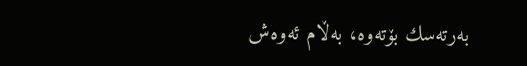به‌رته‌سك بۆته‌وه‌، به‌ڵام ئه‌وه‌ش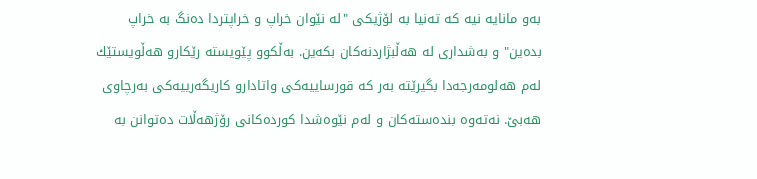به‌و مانایه‌ نیه‌ كه‌ ته‌نیا به‌ لۆژیكی‌ "له‌ نێوان خراپ و خراپتردا ده‌نگ به‌ خراپ بده‌ین" و به‌شداری‌ له‌ هه‌ڵبژاردنه‌كان بكه‌ین. به‌ڵكوو پێویسته‌ رێكارو هه‌ڵویستێك له‌م هه‌لومه‌رجه‌دا بگیرێته‌ به‌ر كه‌ قورساییه‌كی‌ واتادارو كاریگه‌رییه‌كی‌ به‌رچاوی‌ هه‌بێ‌. نه‌ته‌وه‌ بنده‌سته‌كان و له‌م نێوه‌شدا كورده‌كانی‌ رۆژهه‌ڵات ده‌توانن به‌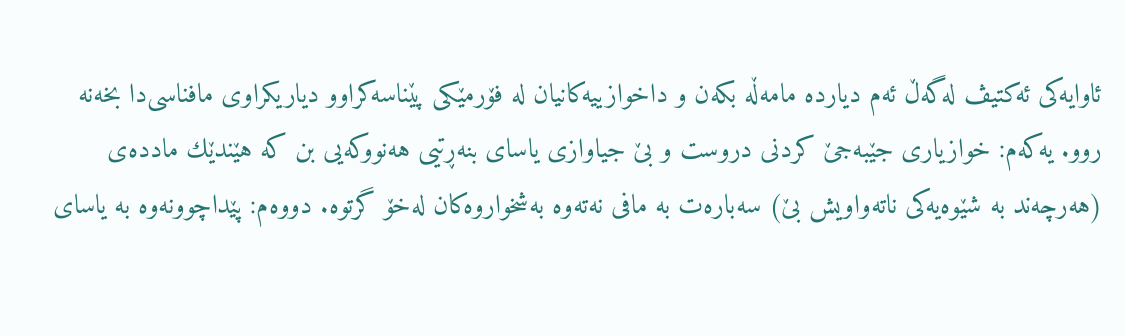ئاوایه‌كی‌ ئه‌كتیڤ له‌گه‌ڵ ئه‌م دیارده‌ مامه‌ڵه‌ بكه‌ن و داخوازییه‌كانیان له‌ فۆرمێكی‌ پێناسه‌كراوو دیاریكراوی‌ مافناسی‌دا بخه‌نه‌ روو. یه‌كه‌م: خوازیاری‌ جێبه‌جێ‌ كردنی‌ دروست و بێ‌ جیاوازی‌ یاسای‌ بنه‌ڕتیی‌ هه‌نووكه‌یی‌ بن كه‌ هێندێك مادده‌ی‌ (هه‌رچه‌ند به‌ شێوه‌یه‌كی‌ ناته‌واویش بێ‌) سه‌باره‌ت به‌ مافی‌ نه‌ته‌وه‌ به‌شخواروه‌كان له‌خۆ گرتوه‌. دووه‌م: پێداچوونه‌وه‌ به‌ یاسای‌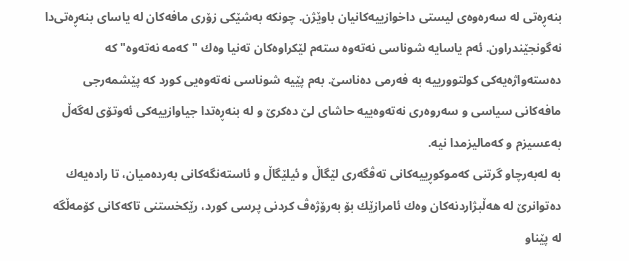بنه‌ڕه‌تی‌ له‌ سه‌ره‌وه‌ی‌ لیستی‌ داخوازییه‌كانیان باوێژن. چونكه‌ به‌شێكی‌ زۆری‌ مافه‌كان له‌ یاسای‌ بنه‌ڕه‌تی‌دا نه‌گونجێندراون. ئه‌م یاسایه‌ شوناسی‌ نه‌ته‌وه‌ سته‌م لێكراوه‌كان ته‌نیا وه‌ك "كه‌مه‌ نه‌ته‌وه‌" كه‌ ده‌سته‌واژه‌یه‌كی‌ كولتوورییه‌ به‌ فه‌رمی‌ ده‌ناسێ‌. به‌م پێیه‌ شوناسی‌ نه‌ته‌وه‌یی‌ كورد كه‌ پێشمه‌رجی‌ مافه‌كانی‌ سیاسی‌ و سه‌روه‌ری‌ نه‌ته‌وه‌ییه‌ حاشای‌ لێ‌ ده‌كرێ‌ و له‌ بنه‌ڕه‌تدا جیاوازییه‌كی‌ ئه‌وتۆی‌ له‌گه‌ڵ به‌عسیزم و كه‌مالیزمدا نیه‌.
به‌ له‌به‌رچاو گرتنی‌ كه‌موكوڕییه‌كانی‌ ته‌ڤگه‌ری‌ لێگاڵ و ئیلێگاڵ و ئاسته‌نگه‌كانی‌ به‌رده‌میان، تا راده‌یه‌ك ده‌توانرێ‌ له‌ هه‌ڵبژاردنه‌كان وه‌ك ئامرازێك بۆ به‌رۆژه‌ڤ كردنی‌ پرسی‌ كورد، رێكخستنی‌ تاكه‌كانی‌ كۆمه‌ڵگه‌ له‌ پێناو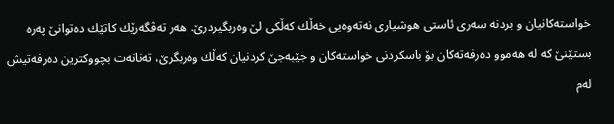خواسته‌كانیان و بردنه‌ سه‌ری‌ ئاستی‌ هوشیاری‌ نه‌ته‌وه‌یی‌ خه‌ڵك كه‌ڵكی‌ لێ‌ وه‌ربگیردرێ‌. هه‌ر ته‌ڤگه‌رێك كاتێك ده‌توانێ په‌ره‌ بستێنێ‌ كه‌ له‌ هه‌موو ده‌رفه‌ته‌كان بۆ باسكردنی‌ خواسته‌كان و جێبه‌جێ‌ كردنیان كه‌ڵك وه‌ربگرێ‌، ته‌نانه‌ت بچووكترین ده‌رفه‌تیش له‌م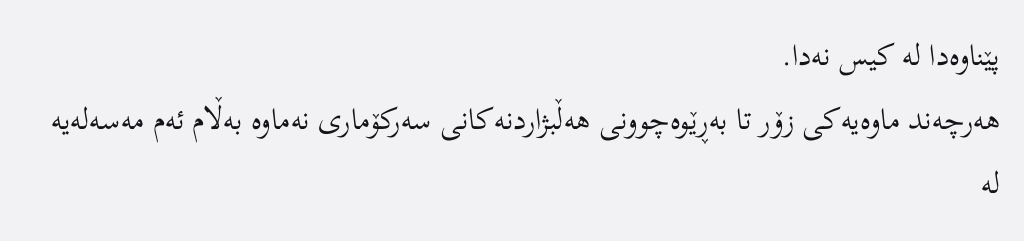پێناوه‌دا له‌ كیس نه‌دا.
هه‌رچه‌ند ماوه‌یه‌كی‌ زۆر تا به‌ڕێوه‌چوونی‌ هه‌ڵبژاردنه‌كانی‌ سه‌ركۆماری‌ نه‌ماوه‌ به‌ڵام ئه‌م مه‌سه‌له‌یه‌ له‌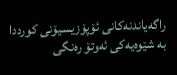راگه‌یاندنه‌كانی‌ ئۆپۆزیسیۆنی‌ كورددا به‌ شێوه‌یه‌كی‌ ئه‌وتۆ ره‌نگی‌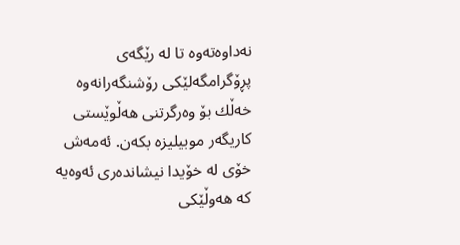نه‌داوه‌ته‌وه‌ تا له‌ رێگه‌ی‌ پڕۆگرامگه‌لێكی‌ رۆشنگه‌رانه‌وه‌ خه‌ڵك بۆ وه‌رگرتنی‌ هه‌ڵوێستی‌ كاریگه‌ر موبیلیزه‌ بكه‌ن. ئه‌مه‌ش خۆی‌ له‌ خۆیدا نیشانده‌ری‌ ئه‌وه‌یه‌ كه‌ هه‌وڵێكی‌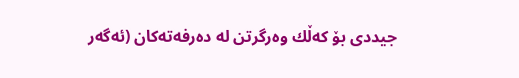جیددی‌ بۆ كه‌ڵك وه‌رگرتن له‌ ده‌رفه‌ته‌كان (ئه‌گه‌ر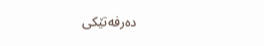ده‌رفه‌تێكی‌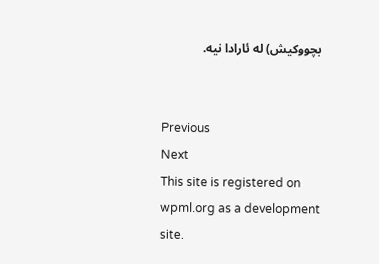بچووكیش) له‌ ئارادا نیه‌.


Previous
Next
This site is registered on wpml.org as a development site.